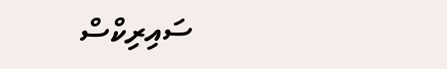ސައިރިކްސް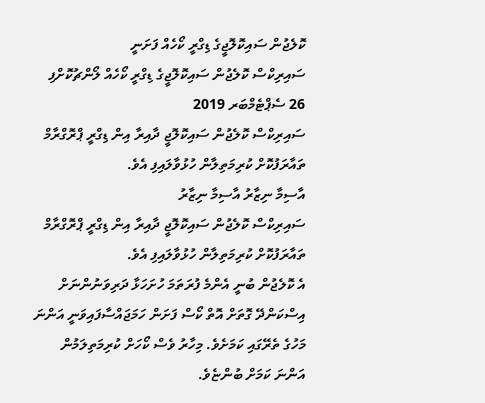ކޮލެޖުން ސައިކޮލޮޖީގެ ޑިގްރީ ކޯހެއް ފަށަނީ
ސައިރިކްސް ކޮލެޖުން ސައިކޮލޮޖީގެ ޑިގްރީ ކޯހެއް ލޯންޗުކޮށްފި
26 ސެޕްޓެމްބަރ 2019
ސައިރިކްސް ކޮލެޖުން ސައިކޮލޮޖީ ދާއިރާ އިން ޑިގްރީ ޕްރޮގްރާމް ތައާރަފުކޮށް ކުރިމަތިލާން ހުޅުވާލައިފި އެވެ.
އާސިމާ ނިޒާރު އާސިމާ ނިޒާރު
ސައިރިކްސް ކޮލެޖުން ސައިކޮލޮޖީ ދާއިރާ އިން ޑިގްރީ ޕްރޮގްރާމް ތައާރަފުކޮށް ކުރިމަތިލާން ހުޅުވާލައިފި އެވެ.
އެ ކޮލެޖުން ބުނީ އެންމެ ފުރަތަމަ ހުށަހަޅާ ދަރިވަނުންނަށް އިސްކަންދޭ ގޮތަށް އޮތް ކޯސް ފަށަން ހަމަޖައްސާފައިވަނީ އަންނަ މަހުގެ ތެރޭގައި ކަމަށެވެ. މިހާރު ވެސް ކޯހަށް ކުރިމަތިލަމުން އަންނަ ކަމަށް ބުންޏެވެ.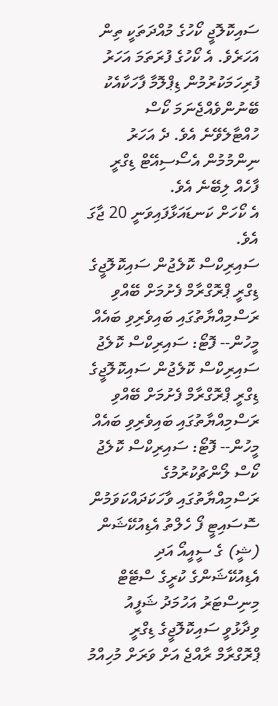ސައިކޮލޮޖީ ކޯހުގެ މުއްދަތަކީ ތިން އަހަރެވެ. އެ ކޯހުގެ ފުރަތަމަ އަހަރު ފުރިހަމަކުރުމުން ޑިޕްލޮމާ ފާހަކާއެކު ބޭނުންވެއްޖެނަމަ ކޯސް ހުއްޓާލެވޭނެ އެވެ. ދެ އަހަރު ނިންމުމުން އެސޯސިއޭޓް ޑިގްރީ ފާހެއް ލިބޭނެ އެވެ.
އެ ކޯހަށް ކަނޑައަޅާފައިވަނީ 20 ޖާގަ އެވެ.
ސައިރިކްސް ކޮލެޖުން ސައިކޮލޮޖީގެ ޑިގްރީ ޕްރޮގްރާމް ފެށުމަށް ބޭއްވި ރަސްމިއްޔާތުގައި ބައިވެރިވި ބައެއް މީހުން-- ފޮޓޯ: ސައިރިކްސް ކޮލެޖު
ސައިރިކްސް ކޮލެޖުން ސައިކޮލޮޖީގެ ޑިގްރީ ޕްރޮގްރާމް ފެށުމަށް ބޭއްވި ރަސްމިއްޔާތުގައި ބައިވެރިވި ބައެއް މީހުން-- ފޮޓޯ: ސައިރިކްސް ކޮލެޖު
ކޯސް ލޯންޗުކުރުމުގެ ރަސްމިއްޔާތުގައި ވާހަކަދައްކަވަމުން ސޮސައިޓީ ފޯ ހެލްތު އެޑިއުކޭޝަން (ޝީ) ގެ ސީއީއޯ އަދި އެޑިއުކޭޝަންގެ ކުރީގެ ސްޓޭޓް މިނިސްޓަރު އަހުމަދު ޝަފީއު ވިދާޅުވީ ސައިކޮލޮޖީގެ ޑިގްރީ ޕްރޮގްރާމް ރާއްޖެ އަށް ވަރަށް މުހިއްމު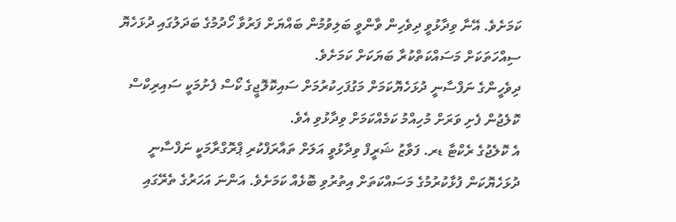ކަމަށެވެ. އޭނާ ވިދާޅުވީ ދިވެހިން ވާންވީ ބަލިވުމުން ބައްޔަށް ފަރުވާ ހޯދުމުގެ ބަދަލުގައި ދުޅަހެޔޮ ސިއްހަތަކަށް މަސައްކަތްކުރާ ބަޔަކަށް ކަމަށެވެ.
ދިވެހީންގެ ނަފްސާނީ ދުޅަހެޔޮކަމަށް މަގުފަހިކުރުމަށް ސައިކޮލޮޖީގެ ކޯސް ފެށުމަކީ ސައިރިކްސް ކޮލެޖުން ފެށި ވަރަށް މުހިއްމު ކަމެއްކަމަށް ވިދާޅުވި އެވެ.
އެ ކޮލެޖުގެ ރެކްޓާ ޑރ. ފަވާޒު ޝަރީފް ވިދާޅުވީ އަލަށް ތައާރަފްކުރި ޕްރޮގްރާމަކީ ނަފްސާނީ ދުޅަހެޔޮކަން ފުޅާކުރުމުގެ މަސައްކަތަށް އިތުރުވި ބޮޅެއް ކަމަށެވެ. އަންނަ އަހަރުގެ ތެރޭގައި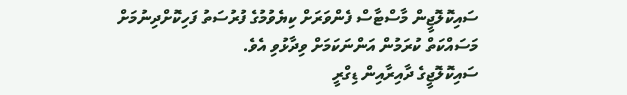ސައިކޮލޮޖީން މާސްޓާސް ފެންވަރަށް ކިޔެވުމުގެ ފުރުސަތު ފަހިކޮށްދިނުމަށް މަސައްކަތް ކުރަމުން އަންނަކަމަށް ވިދާޅުވި އެވެ.
ސައިކޮލޮޖީގެ ދާއިރާއިން ޑިގްރީ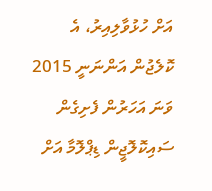އަށް ހުޅުވާލިއިރު، އެ ކޮލެޖުން އަންނަނީ 2015 ވަނަ އަހަރުން ފެށިގެން ސައިކޮލޮޖީން ޑިޕްލޮމާ އަށް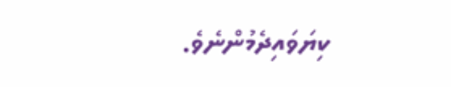ކިޔަވައިދެމުންނެވެ.